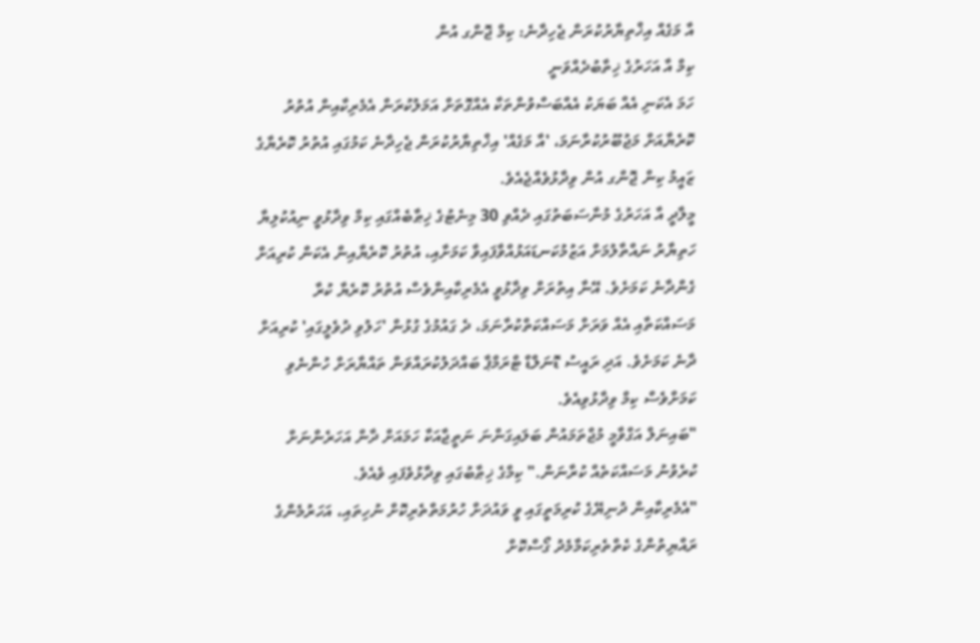އާ މަގެއް އިޚްތިޔާރުކުރަން ޖެހިދާނެ: ކިމް ޖޮންގ އުން
ކިމް އާ އަހަރުގެ ޚިތާބުދެއްވަނީ
ހަމަ އެކަނި އެއް ބަޔަކު އެއްބަސްވުންތަކާ އެއްގޮތަށް އަމަލުކުރަން އެމެރިކާއިން އުތުރު ކޮރެޔާއަށް މަޖުބޫރުކުރާނަމަ، 'އާ މަގެއް' އިޚްތިޔާރުކުރަން ޖެހިދާނެ ކަމުގައި އުތުރު ކޮރެޔާގެ ޒައީމު ކިން ޖޮންގ އުން ވިދާޅުވެއްޖެއެވެ.
މީލާދީ އާ އަހަރުގެ މުނާސަބަތުގައި ދެއްވި 30 މިނެޓުގެ ޚިޠާބެއްގައި ކިމް ވިދާޅުވީ ނިއުކުލިޔާ ހަތިޔާރު ނައްތާލުމަށް އަޒުމުކަނޑައަޅުއްވާފައިވާ ކަމަށާއި، އުތުރު ކޮރެޔާއިން އެކަން ކުރިއަށް ގެންދާނެ ކަމަށެވެ. އޭނާ އިތުރަށް ވިދާޅުވީ އެމެރިކާއިންވެސް އުތުރު ކޮރެޔާ ކުރާ މަސައްކަތާއި އެއް ވަރަށް މަސައްކަތްކުރާނަމަ، ދެ ގައުމުގެ ގުޅުން 'ހަލުވި ދުވެލީގައި' ކުރިއަށް ދާނެ ކަމަށެވެ. އަދި ރައީސު ޑޮނަލްޑް ޓްރަމްޕާ ބައްދަލުކުރައްވަން ތައްޔާރަށް ހުންނެވި ކަމަށްވެސް ކިމް ވިދާޅުވިއެވެ.
"ބައިނަލް އަގްވާމީ މުޖްތަމައުން ބަލައިގަންނަ ނަތީޖާއަކާ ހަމައަށް ދާން އަހަރެންނަށް ކުރެވުނު މަސައްކަތެއް ކުރާނަން." ކިމްގެ ޚިޠާބުގައި ވިދާޅުވެފައި ވެއެވެ.
"އެމެރިކާއިން ދުނިޔޭގެ ކުރިމަތީގައި ވީ ވައުދަށް ހުރުމަތްތެރިކޮށް ނުހިތައި، އަހަރުމެންގެ ރައްޔިތުންގެ ކެތްތެރިކަމާމެދު ގޯސްކޮށް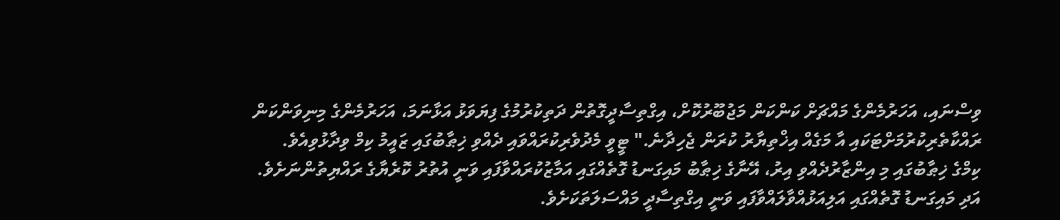ވިސްނައި، އަހަރުމެންގެ މައްޗަށް ކަންކަން މަޖުބޫރުކޮށް، އިގްތިސާދީގޮތުން ދަތިކުރުމުގެ ފިޔަވަޅު އަޅާނަމަ، އަހަރުމެންގެ މިނިވަންކަން ރައްކާތެރިކުރުމަށްޓަކައި އާ މަގެއް އިޚްތިޔާރު ކުރަން ޖެހިދާނެ." ޓީވީ މެދުވެރިކުރައްވައި ދެއްވި ޚިޠާބުގައި ޒައީމު ކިމް ވިދާޅުވިއެވެ.
ކިމްގެ ޚިޠާބުގައި މި އިންޒާރުދެއްވި އިރު، އޭނާގެ ޚިޠާބު މައިގަނޑު ގޮތެއްގައި އަމާޒުކުރައްވާފައި ވަނީ އުތުރު ކޮރެޔާގެ ރައްޔިތުންނަށެވެ. އަދި މައިގަނޑު ގޮތެއްގައި އަލިއަޅުއްވާލައްވާފައި ވަނީ އިގްތިސާދީ މައްސަލަތަކަށެވެ.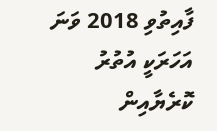ފާއިތުވި 2018 ވަނަ އަހަރަކީ އުތުރު ކޮރެޔާއިން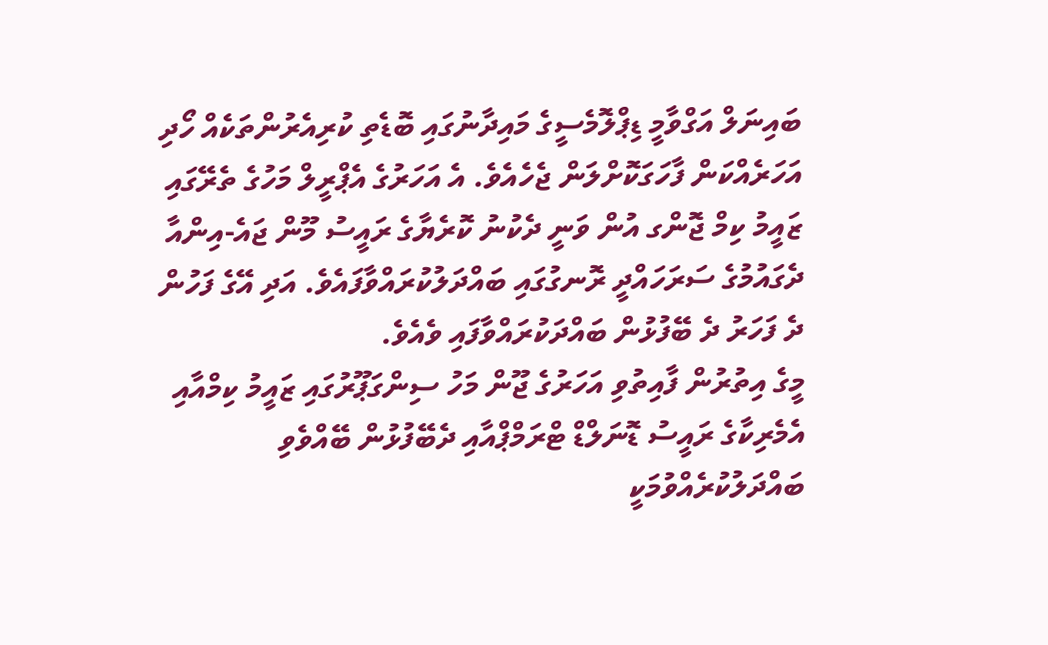ބައިނަލް އަގްވާމީ ޑިޕްލޮމެސީގެ މައިދާނުގައި ބޮޑެތި ކުރިއެރުންތަކެއް ހޯދި އަހަރެއްކަން ފާހަގަކޮށްލަން ޖެހެއެވެ. އެ އަހަރުގެ އެޕްރީލް މަހުގެ ތެރޭގައި ޒައީމު ކިމް ޖޮންގ އުން ވަނީ ދެކުނު ކޮރެޔާގެ ރައީސު މޫން ޖައެ-އިންއާ ދެގައުމުގެ ސަރަހައްދީ ރޮނގުގައި ބައްދަލުކުރައްވާފައެވެ. އަދި އޭގެ ފަހުން ދެ ފަހަރު ދެ ބޭފުޅުން ބައްދަކުރައްވާފައި ވެއެވެ.
މީގެ އިތުރުން ފާއިތުވި އަހަރުގެ ޖޫން މަހު ސިންގަޕޫރުގައި ޒައީމު ކިމްއާއި އެމެރިކާގެ ރައީސު ޑޮނަލްޑް ޓްރަމްޕްއާއި ދެބޭފުޅުން ބޭއްވެވި ބައްދަލުކުރެއްވުމަކީ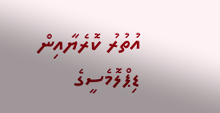އުތުރު ކޮރެޔާއިން ޑިޕްލޮމެސީގެ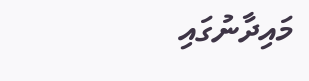މައިދާނުގައި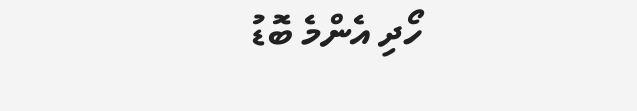ހޯދި އެންމެ ބޮޑު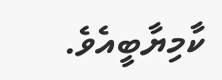ކާމިޔާބީއެވެ.